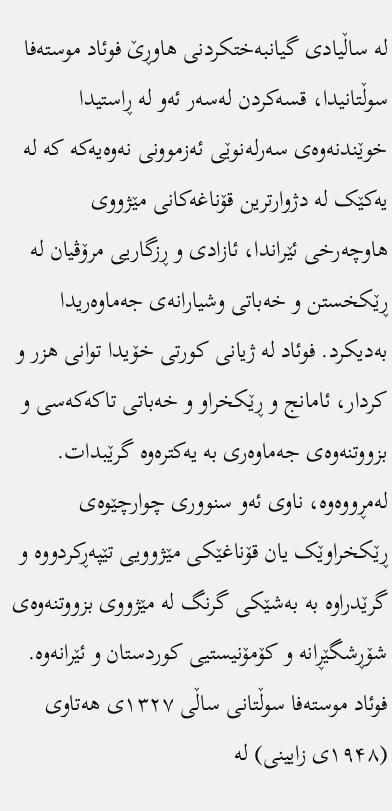لە ساڵیادی گیانبەختکردنی هاوڕێ فوئاد موستەفا سوڵتانیدا، قسەکردن لەسەر ئەو لە ڕاستیدا خوێندنەوەی سەرلەنوێی ئەزموونی نەوەیەکە کە لە یەکێک لە دژوارترین قۆناغەکانی مێژووی هاوچەرخی ئێراندا، ئازادی و ڕزگاریی مرۆڤیان لە ڕێکخستن و خەباتی وشیارانەی جەماوەریدا بەدیکرد. فوئاد لە ژیانی کورتی خۆیدا توانی هزر و کردار، ئامانج و ڕێکخراو و خەباتی تاکەکەسی و بزووتنەوەی جەماوەری بە یەکترەوە گرێبدات. لەمڕووەوە، ناوی ئەو سنووری چوارچێوەی ڕێکخراوێک یان قۆناغێکی مێژوویی تێپەڕکردووە و گرێدراوە بە بەشێکی گرنگ لە مێژووی بزووتنەوەی شۆڕشگێڕانە و کۆمۆنیستیی کوردستان و ئێرانەوە.
فوئاد موستەفا سوڵتانی ساڵی ۱۳۲۷ی هەتاوی (۱۹۴۸ی زایینی) لە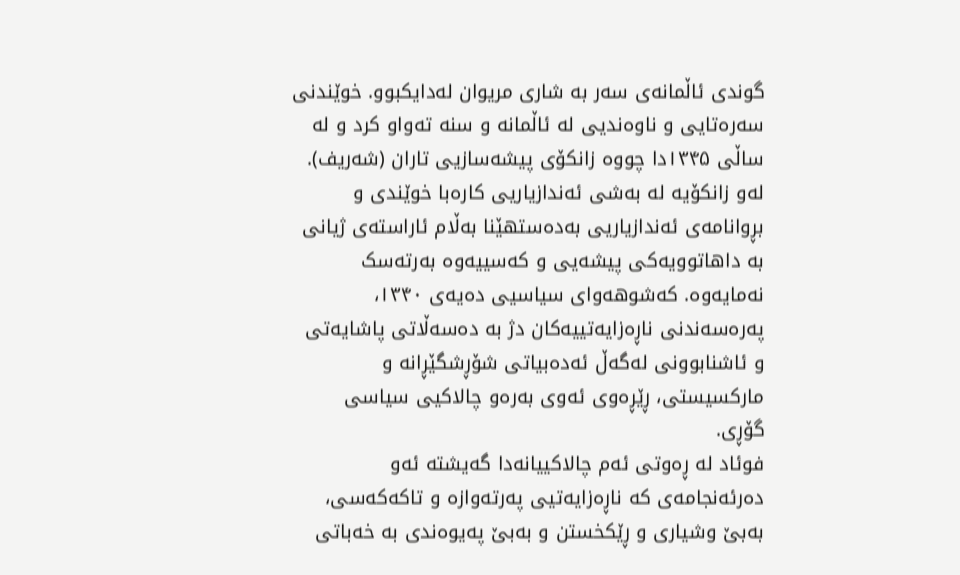گوندی ئاڵمانەی سەر بە شاری مریوان لەدایکبوو. خوێندنی سەرەتایی و ناوەندیی لە ئاڵمانە و سنە تەواو کرد و لە ساڵی ۱۳۴۵دا چووە زانکۆی پیشەسازیی تاران (شەریف). لەو زانکۆیە لە بەشی ئەندازیاریی کارەبا خوێندی و بڕوانامەی ئەندازیاریی بەدەستهێنا بەڵام ئاراستەی ژیانی بە داهاتوویەکی پیشەیی و کەسییەوە بەرتەسک نەمایەوە. کەشوهەوای سیاسیی دەیەی ۱۳۴۰، پەرەسەندنی ناڕەزایەتییەکان دژ بە دەسەڵاتی پاشایەتی و ئاشنابوونی لەگەڵ ئەدەبیاتی شۆڕشگێڕانە و مارکسیستی، ڕێڕەوی ئەوی بەرەو چالاکیی سیاسی گۆڕی.
فوئاد لە ڕەوتی ئەم چالاکییانەدا گەیشتە ئەو دەرئەنجامەی کە ناڕەزایەتیی پەرتەوازە و تاکەکەسی، بەبێ وشیاری و ڕێکخستن و بەبێ پەیوەندی بە خەباتی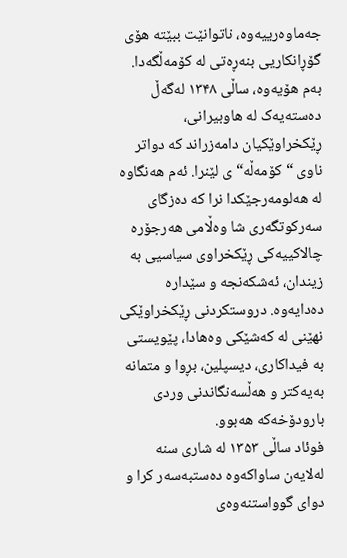جەماوەرییەوە، ناتوانێت ببێتە هۆی گۆڕانکاریی بنەڕەتی لە کۆمەڵگەدا. بەم هۆیەوە، ساڵی ۱۳۴۸ لەگەڵ دەستەیەک لە هاوبیرانی، ڕێکخراوێکیان دامەزراند کە دواتر ناوی “کۆمەڵە“ی لێنرا. ئەم هەنگاوە لە هەلومەرجێکدا نرا کە دەزگای سەرکوتگەری شا وەڵامی هەرجۆرە چالاکییەکی ڕێکخراوی سیاسیی بە زیندان، ئەشکەنجە و سێدارە دەدایەوە. دروستکردنی ڕێکخراوێکی نهێنی لە کەشێکی وەهادا، پێویستی بە فیداکاری، دیسپلین، بڕوا و متمانە بەیەکتر و هەڵسەنگاندنی وردی بارودۆخەکە هەبوو.
فوئاد ساڵی ۱۳۵٣ لە شاری سنە لەلایەن ساواکەوە دەستبەسەر کرا و دوای گوواستنەوەی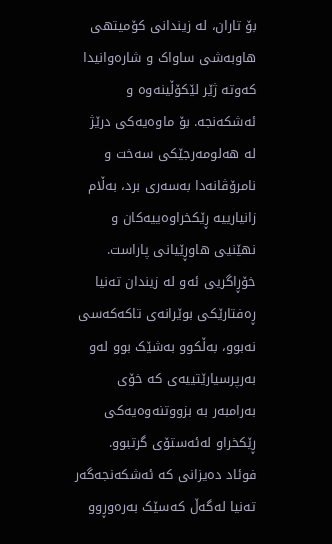بۆ تاران، لە زیندانی کۆمیتهی هاوبەشی ساواک و شارەوانیدا کەوتە ژێر لێکۆڵینەوە و ئەشکەنجە. بۆ ماوەیەکی درێژ لە هەلومەرجێکی سەخت و نامرۆڤانەدا بەسەری برد، بەڵام زانیارییە ڕێکخراوەییەکان و نهێنیی هاوڕێیانی پاراست. خۆڕاگریی ئەو لە زیندان تەنیا ڕەفتارێکی بوێرانەی تاکەکەسی نەبوو، بەڵکوو بەشێک بوو لەو بەرپرسیارێتییەی کە خۆی بەرامبەر بە بزووتنەوەیەکی ڕێکخراو لەئەستۆی گرتبوو. فوئاد دەیزانی کە ئەشکەنجەگەر تەنیا لەگەڵ کەسێک بەرەوڕوو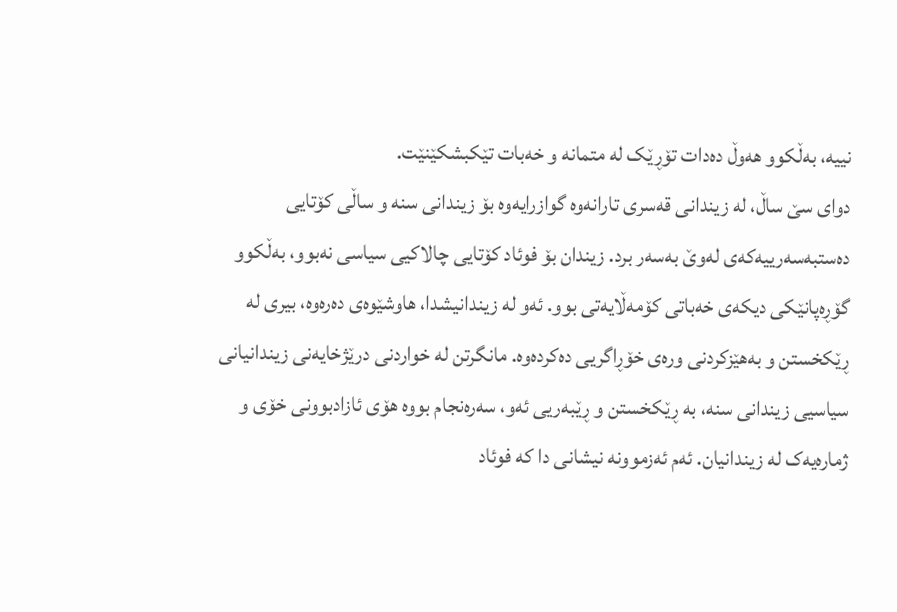نییە، بەڵکوو هەوڵ دەدات تۆڕێک لە متمانە و خەبات تێکبشکێنێت.
دوای سێ ساڵ، لە زیندانی قەسری تارانەوە گوازرایەوە بۆ زیندانی سنە و ساڵی کۆتایی دەستبەسەرییەکەی لەوێ بەسەر برد. زیندان بۆ فوئاد کۆتایی چالاکیی سیاسی نەبوو، بەڵکوو گۆڕەپانێکی دیکەی خەباتی کۆمەڵایەتی بوو. ئەو لە زیندانیشدا، هاوشێوەی دەرەوە، بیری لە ڕێکخستن و بەهێزکردنی ورەی خۆڕاگریی دەکردەوە. مانگرتن لە خواردنی درێژخایەنی زیندانیانی سیاسیی زیندانی سنە، بە ڕێکخستن و ڕێبەریی ئەو، سەرەنجام بووە هۆی ئازادبوونی خۆی و ژمارەیەک لە زیندانیان. ئەم ئەزموونە نیشانی دا کە فوئاد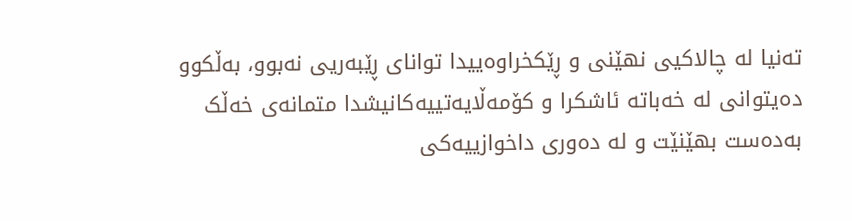تەنیا لە چالاکیی نهێنی و ڕێکخراوەییدا توانای ڕێبەریی نەبوو، بەڵکوو دەیتوانی لە خەباتە ئاشکرا و کۆمەڵایەتییەکانیشدا متمانەی خەڵک بەدەست بهێنێت و لە دەوری داخوازییەکی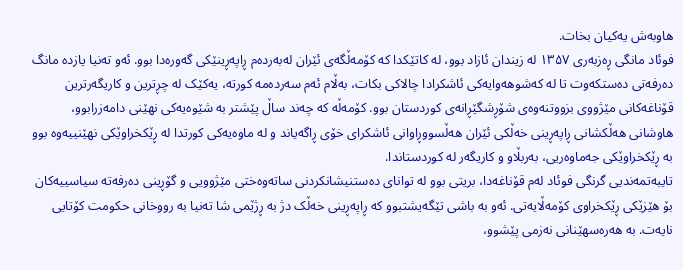هاوبەش یەکیان بخات.
فوئاد مانگی ڕەزبەری ۱۳۵۷ لە زیندان ئازاد بوو، لە کاتێکدا کە کۆمەڵگەی ئێران لەبەردەم ڕاپەڕینێکی گەورەدا بوو. ئەو تەنیا یازدە مانگ دەرفەتی دەستکەوت تا لە کەشوهەوایەکی ئاشکرادا چالاکی بکات، بەڵام ئەم سەردەمە کورتە، یەکێک لە چڕترین و کاریگەرترین قۆناغەکانی مێژووی بزووتنەوەی شۆڕشگێڕانەی کوردستان بوو. کۆمەڵە کە چەند ساڵ پێشتر بە شێوەیەکی نهێنی دامەزرابوو، هاوشانی هەڵکشانی ڕاپەڕینی خەڵکی ئێران هەڵسووڕاوانی ئاشکرای خۆی ڕاگەیاند و لە ماوەیەکی کورتدا لە ڕێکخراوێکی نهێنییەوە بوو بە ڕێکخراوێکی جەماوەریی، بەربڵاو و کاریگەر لە کوردستاندا.
تایبەتمەندیی گرنگی فوئاد لەم قۆناغەدا، بریتی بوو لە توانای دەستنیشانکردنی ساتەوەختی مێژوویی و گۆڕینی دەرفەتە سیاسییەکان بۆ هێزێکی ڕێکخراوی کۆمەڵایەتی. ئەو بە باشی تێگەیشتبوو کە ڕاپەڕینی خەڵک دژ بە ڕژێمی شا تەنیا بە رووخانی حکومت کۆتایی نایەت. بە هەرەسهێنانی نەزمی پێشوو،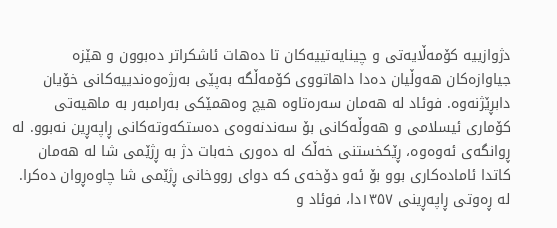دژوازییە کۆمەڵایەتی و چینایەتییەکان تا دەهات ئاشکراتر دەبوون و هێزە جیاوازەکان هەوڵیان دەدا داهاتووی کۆمەڵگە بەپێی بەرژەوەندییەکانی خۆیان دابڕێژنەوە. فوئاد لە هەمان سەرەتاوە هیچ وەهمێکی بەرامبەر بە ماهیەتی کۆماری ئیسلامی و هەوڵەکانی بۆ سەندنەوەی دەستکەوتەکانی ڕاپەڕین نەبوو. لە ڕوانگەی ئەوەوە، ڕێکخستنی خەڵک لە دەوری خەبات دژ بە ڕژێمی شا لە هەمان کاتدا ئامادەکاری بوو بۆ ئەو دۆخەی کە دوای رووخانی ڕژێمی شا چاوەڕوان دەکرا.
لە ڕەوتی ڕاپەڕینی ۱۳۵۷دا، فوئاد و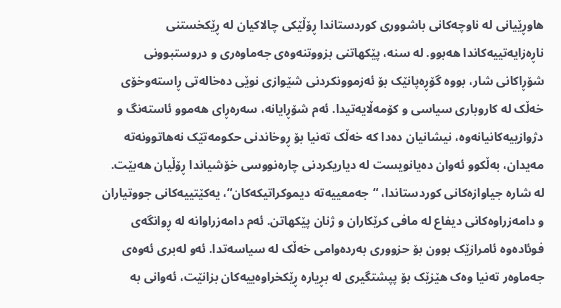هاوڕێیانی لە ناوچەکانی باشووری کوردستاندا ڕۆڵێکی چالاکیان لە ڕێکخستنی ناڕەزایەتییەکاندا هەبوو. لە سنە، پێکهاتنی بزووتنەوەی جەماوەری و دروستبوونی شۆڕاکانی شار، بووە گۆڕەپانێک بۆ ئەزموونکردنی شێوازی نوێی دەخالەتی ڕاستەوخۆی خەڵک لە کاروباری سیاسی و کۆمەڵایەتیدا. ئەم شۆڕایانە، سەرەڕای هەموو ئاستەنگ و دژوازییەکانیانەوە، نیشانیان دەدا کە خەڵک تەنیا بۆ ڕوخاندنی حکومەتێک نەهاتوونەتە مەیدان، بەڵکوو ئەوان دەیانویست لە دیاریکردنی چارەنووسی خۆشیاندا ڕۆڵیان هەبێت.
لە شارە جیاوازەکانی کوردستاندا، “جەمعییەتە دیموکراتیکەکان“، یەکێتییەکانی جووتیاران و دامەزراوەکانی دیفاع لە مافی کرێکاران و ژنان پێکهاتن. ئەم دامەزراوانە لە ڕوانگەی فوئادەوە ئامرازێک بوون بۆ حزووری بەردەوامی خەڵک لە سیاسەتدا. ئەو لەبری ئەوەی جەماوەر تەنیا وەک هێزێک بۆ پپشتگیری لە بڕیارە ڕێکخراوەییەکان بزانێت، ئەوانی بە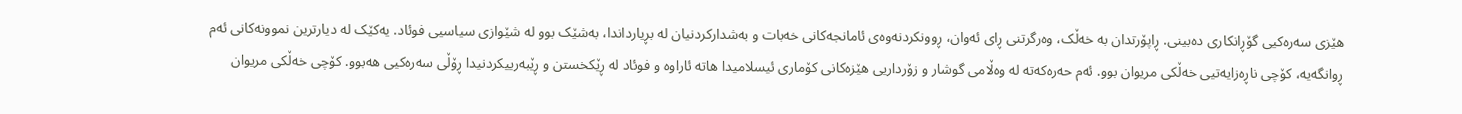هێزی سەرەکیی گۆڕانکاری دەبینی. ڕاپۆرتدان بە خەڵک، وەرگرتنی ڕای ئەوان، ڕوونکردنەوەی ئامانجەکانی خەبات و بەشدارکردنیان لە بڕیارداندا، بەشێک بوو لە شێوازی سیاسیی فوئاد. یەکێک لە دیارترین نموونەکانی ئەم ڕوانگەیە، کۆچی ناڕەزایەتیی خەڵکی مریوان بوو. ئەم حەرەکەتە لە وەڵامی گوشار و زۆرداریی هێزەکانی کۆماری ئیسلامیدا هاتە ئاراوە و فوئاد لە ڕێکخستن و ڕێبەرییکردنیدا ڕۆڵی سەرەکیی هەبوو. کۆچی خەڵکی مریوان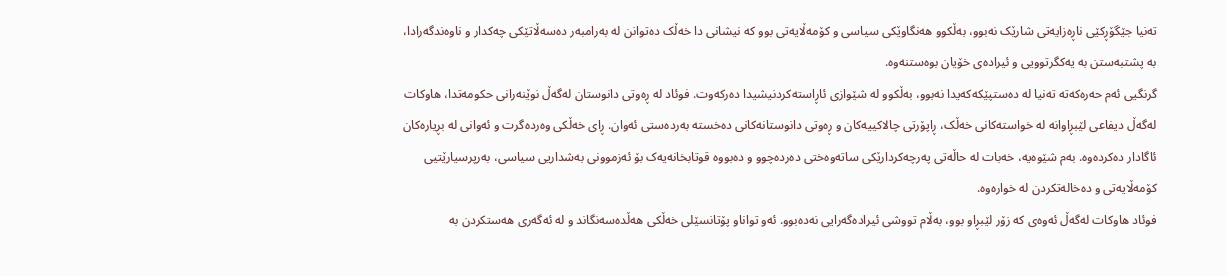تەنیا جێگۆڕکێی ناڕەزایەتی شارێک نەبوو، بەڵکوو هەنگاوێکی سیاسی و کۆمەڵایەتی بوو کە نیشانی دا خەڵک دەتوانن لە بەرامبەر دەسەڵاتێکی چەکدار و ناوەندگەرادا، بە پشتبەستن بە یەکگرتوویی و ئیرادەی خۆیان بوەستنەوە.
گرنگیی ئەم حەرەکەتە تەنیا لە دەستپێکەکەیدا نەبوو، بەڵکوو لە شێوازی ئاڕاستەکردنیشیدا دەرکەوت. فوئاد لە ڕەوتی دانوستان لەگەڵ نوێنەرانی حکومەتدا، هاوکات لەگەڵ دیفاعی لێبڕاوانە لە خواستەکانی خەڵک، ڕاپۆرتی چالاکییەکان و ڕەوتی دانوستانەکانی دەخستە بەردەستی ئەوان. ڕای خەڵکی وەردەگرت و ئەوانی لە بڕیارەکان ئاگادار دەکردەوە. بەم شێوەیە، خەبات لە حاڵەتی پەرچەکردارێکی ساتەوەختی دەردەچوو و دەبووە قوتابخانەیەک بۆ ئەزموونی بەشداریی سیاسی، بەرپرسیارێتیی کۆمەڵایەتی و دەخالەتکردن لە خوارەوە.
فوئاد هاوکات لەگەڵ ئەوەی کە زۆر لێبڕاو بوو، بەڵام تووشی ئیرادەگەرایی نەدەبوو. ئەو تواناو پۆتانسێلی خەڵکی هەڵدەسەنگاند و لە ئەگەری هەستکردن بە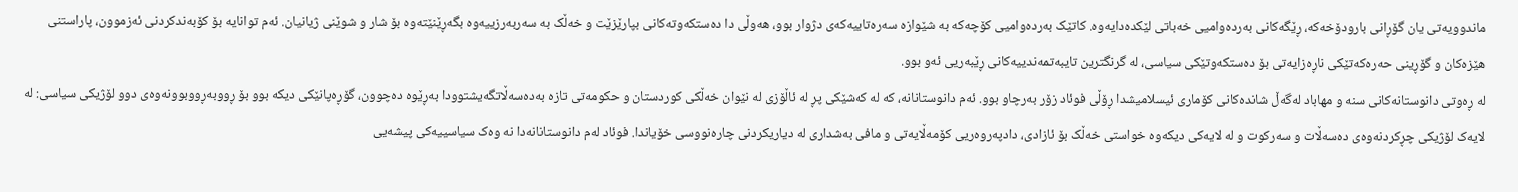ماندوویەتی یان گۆڕانی بارودۆخەکە، ڕێگەکانی بەردەوامیی خەباتی لێکدەدایەوە. کاتێک بەردەوامیی کۆچەکە بە شێوازە سەرەتاییەکەی دژوار بوو، هەوڵی دا دەستکەوتەکانی بپارێزێت و خەڵک بە سەربەرزییەوە بگەڕێنێتەوە بۆ شار و شوێنی ژیانیان. ئەم توانایە بۆ کۆبەندکردنی ئەزموون، پاراستنی هێزەکان و گۆڕینی حەرەکەتێکی ناڕەزایەتی بۆ دەستکەوتێکی سیاسی، لە گرنگترین تایبەتمەندییەکانی ڕێبەریی ئەو بوو.
لە ڕەوتی دانوستانەکانی سنە و مهاباد لەگەڵ شاندەکانی کۆماری ئیسلامیشدا ڕۆڵی فوئاد زۆر بەرچاو بوو. ئەم دانوستانانە، کە لە کەشێکی پڕ لە ئاڵۆزی لە نێوان خەڵکی کوردستان و حکومەتی تازە بەدەسەڵاتگەیشتوودا بەڕێوە دەچوون، گۆڕەپانێکی دیکە بوو بۆ ڕووبەڕووبوونەوەی دوو لۆژیکی سیاسی: لە لایەک لۆژیکی چڕکردنەوەی دەسەڵات و سەرکوت و لە لایەکی دیکەوە خواستی خەڵک بۆ ئازادی، دادپەروەریی کۆمەڵایەتی و مافی بەشداری لە دیاریکردنی چارەنووسی خۆیاندا. فوئاد لەم دانوستانانەدا نە وەک سیاسییەکی پیشەیی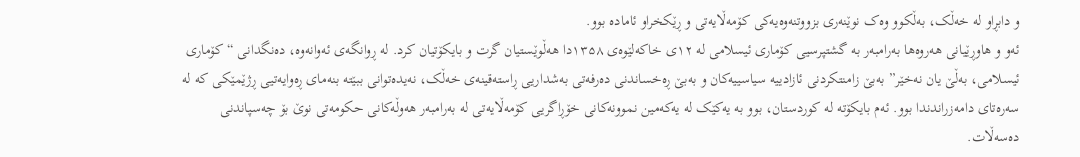و دابڕاو لە خەڵک، بەڵکوو وەک نوێنەری بزووتنەوەیەکی کۆمەڵایەتی و ڕێکخراو ئامادە بوو.
ئەو و هاوڕێیانی هەروەها بەرامبەر بە گشتپرسیی کۆماری ئیسلامی لە ۱۲ی خاکەلێوەی ۱۳۵۸دا هەڵوێستیان گرت و بایکۆتیان کرد. لە ڕوانگەی ئەوانەوە، دەنگدانی “کۆماری ئیسلامی، بەڵێ یان نەخێر” بەبێ زامنتکردنی ئازادییە سیاسییەکان و بەبێ ڕەخساندنی دەرفەتی بەشداریی ڕاستەقینەی خەڵک، نەیدەتوانی ببێتە بنەمای ڕەوایەتیی ڕژێمێکی کە لە سەرەتای دامەزراندندا بوو. ئەم بایکۆتە لە کوردستان، بوو بە یەکێک لە یەکەمین نموونەکانی خۆڕاگریی کۆمەڵایەتی لە بەرامبەر هەوڵەکانی حکومەتی نوێ بۆ چەسپاندنی دەسەڵات.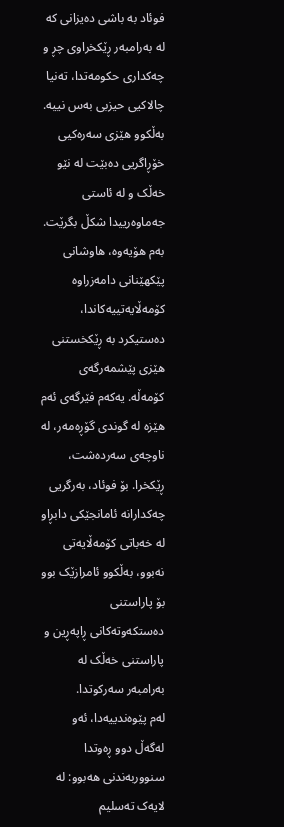فوئاد بە باشی دەیزانی کە لە بەرامبەر ڕێکخراوی چڕ و چەکداری حکومەتدا، تەنیا چالاکیی حیزبی بەس نییە. بەڵکوو هێزی سەرەکیی خۆڕاگریی دەبێت لە نێو خەڵک و لە ئاستی جەماوەرییدا شکڵ بگرێت. بەم هۆیەوە، هاوشانی پێکهێنانی دامەزراوە کۆمەڵایەتییەکاندا، دەستیکرد بە ڕێکخستنی هێزی پێشمەرگەی کۆمەڵە. یەکەم فێرگەی ئەم هێزە لە گوندی گۆڕەمەر، لە ناوچەی سەردەشت، ڕێکخرا. بۆ فوئاد، بەرگریی چەکدارانە ئامانجێکی دابڕاو لە خەباتی کۆمەڵایەتی نەبوو، بەڵکوو ئامرازێک بوو بۆ پاراستنی دەستکەوتەکانی ڕاپەڕین و پاراستنی خەڵک لە بەرامبەر سەرکوتدا.
لەم پێوەندییەدا، ئەو لەگەڵ دوو ڕەوتدا سنووربەندنی هەبوو: لە لایەک تەسلیم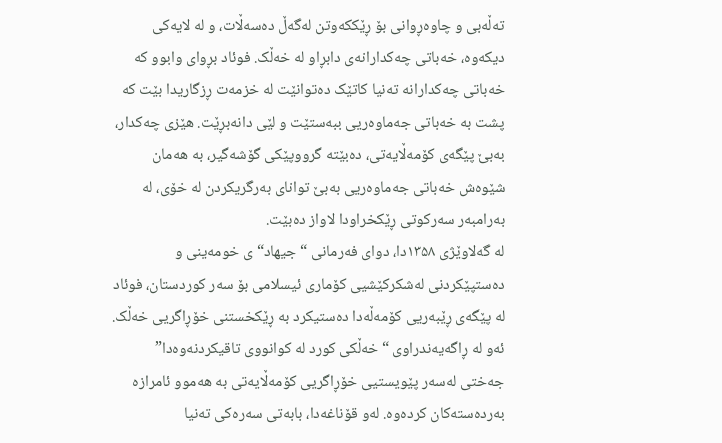تەڵەبی و چاوەڕوانی بۆ ڕێککەوتن لەگەڵ دەسەڵات، و لە لایەکی دیکەوە، خەباتی چەکدارانەی دابڕاو لە خەڵک. فوئاد بڕوای وابوو کە خەباتی چەکدارانە تەنیا کاتێک دەتوانێت لە خزمەت ڕزگاریدا بێت کە پشت بە خەباتی جەماوەریی ببەستێت و لێی دانەبڕێت. هێزی چەکدار، بەبێ پێگەی کۆمەڵایەتی، دەبێتە گرووپێکی گۆشەگیر، بە هەمان شێوەش خەباتی جەماوەریی بەبێ توانای بەرگریکردن لە خۆی، لە بەرامبەر سەرکوتی ڕێکخراودا لاواز دەبێت.
لە گەلاوێژی ۱۳۵۸دا، دوای فەرمانی “جیهاد“ی خومەینی و دەستپێکردنی لەشکرکێشیی کۆماری ئیسلامی بۆ سەر کوردستان، فوئاد لە پێگەی ڕێبەریی کۆمەڵەدا دەستیکرد بە ڕێکخستنی خۆڕاگریی خەڵک. ئەو لە ڕاگەیەندراوی “خەڵکی کورد لە کوانووی تاقیکردنەوەدا” جەختی لەسەر پێویستیی خۆڕاگریی کۆمەڵایەتی بە هەموو ئامرازە بەردەستەکان کردەوە. لەو قۆناغەدا، بابەتی سەرەکی تەنیا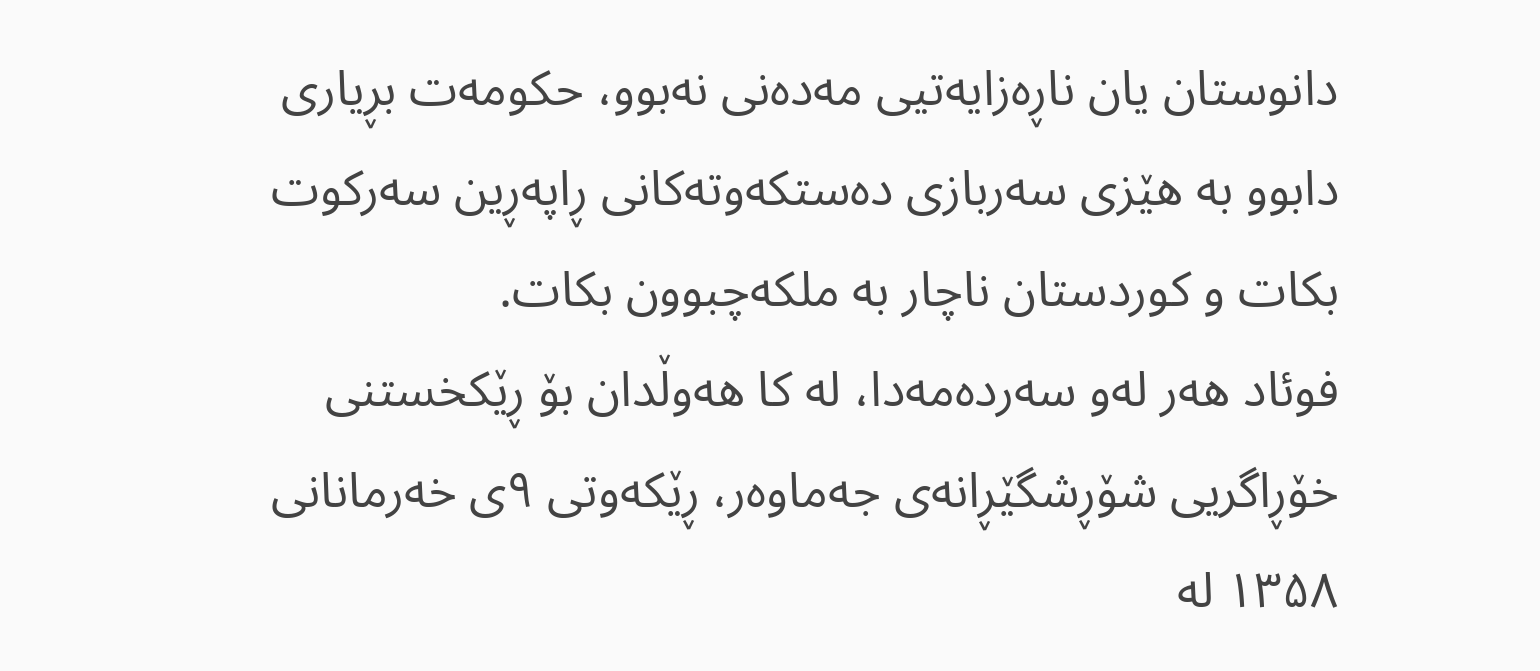دانوستان یان ناڕەزایەتیی مەدەنی نەبوو، حکومەت بڕیاری دابوو بە هێزی سەربازی دەستکەوتەکانی ڕاپەڕین سەرکوت بکات و کوردستان ناچار بە ملکەچبوون بکات.
فوئاد هەر لەو سەردەمەدا، لە کا هەوڵدان بۆ ڕێکخستنی خۆڕاگریی شۆڕشگێڕانەی جەماوەر، ڕێکەوتی ۹ی خەرمانانی ۱۳۵۸ لە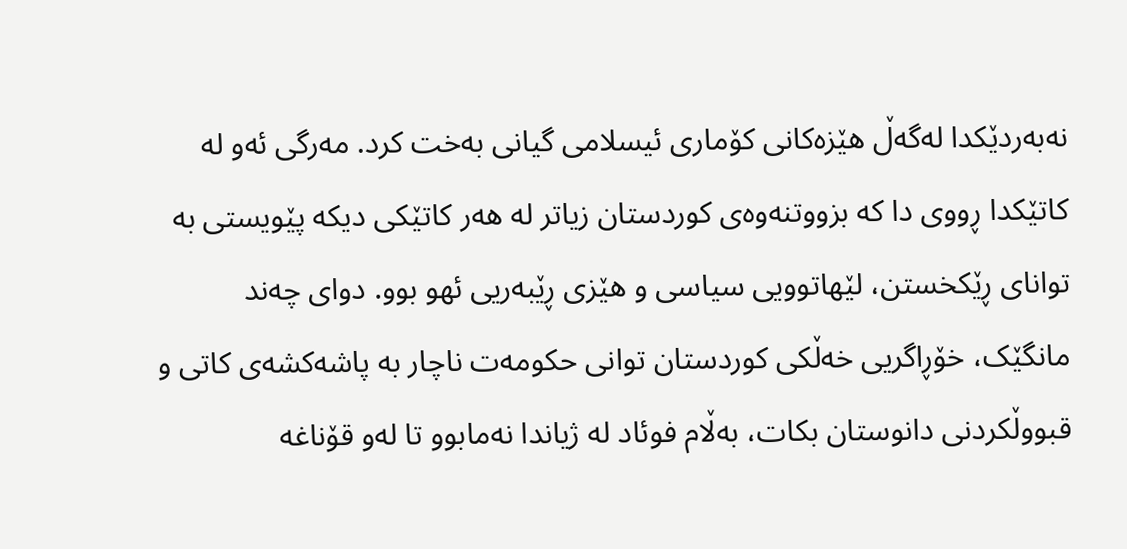نەبەردێکدا لەگەڵ هێزەکانی کۆماری ئیسلامی گیانی بەخت کرد. مەرگی ئەو لە کاتێکدا ڕووی دا کە بزووتنەوەی کوردستان زیاتر لە هەر کاتێکی دیکە پێویستی بە توانای ڕێکخستن، لێهاتوویی سیاسی و هێزی ڕێبەریی ئهو بوو. دوای چەند مانگێک، خۆڕاگریی خەڵکی کوردستان توانی حکومەت ناچار بە پاشەکشەی کاتی و قبووڵکردنی دانوستان بکات، بەڵام فوئاد لە ژیاندا نەمابوو تا لەو قۆناغە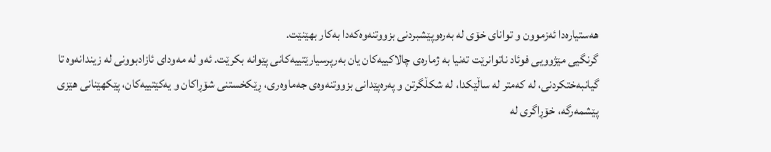هەستیارەدا ئەزموون و توانای خۆی لە بەرەوپێشبردنی بزووتنەوەکەدا بەکار بهێنێت.
گرنگیی مێژوویی فوئاد ناتوانرێت تەنیا بە ژمارەی چالاکییەکان یان بەرپرسیارێتییەکانی پێوانە بکرێت. ئەو لە مەودای ئازادبوونی لە زیندانەوە تا گیانبەختکردنی، لە کەمتر لە ساڵێکدا، لە شکڵگرتن و پەرەپێدانی بزووتنەوەی جەماوەری، ڕێکخستنی شۆڕاکان و یەکێتییەکان، پێکهێنانی هێزی پێشمەرگە، خۆڕاگری لە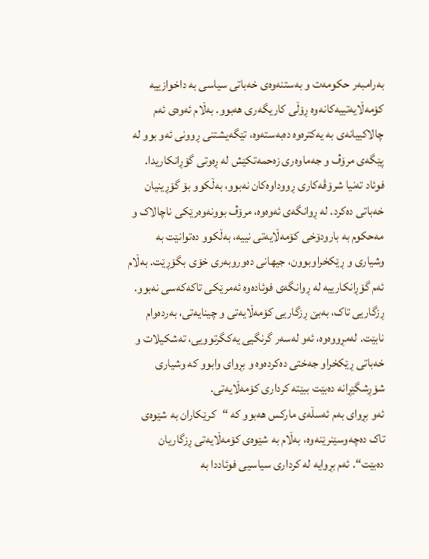بەرامبەر حکومەت و بەستنەوەی خەباتی سیاسی بە داخوازییە کۆمەڵایەتییەکانەوە ڕۆڵی کاریگەری هەبوو. بەڵام ئەوەی ئەم چالاکییانەی بە یەکترەوە دەبەستەوە، تێگەیشتنی ڕوونی ئەو بوو لە پێگەی مرۆڤ و جەماوەری زەحمەتکێش لە ڕەوتی گۆڕانکاریدا.
فوئاد تەنیا شرۆڤەکاری ڕووداوەکان نەبوو، بەڵکوو بۆ گۆڕینیان خەباتی دەکرد. لە ڕوانگەی ئەوەوە، مرۆڤ بوونەوەرێکی ناچالاک و مەحکوم بە بارودۆخی کۆمەڵایەتی نییە، بەڵکوو دەتوانێت بە وشیاری و ڕێکخراوبوون، جیهانی دەوروبەری خۆی بگۆڕێت. بەڵام ئەم گۆڕانکارییە لە ڕوانگەی فوئادەوە ئەمرێکی تاکەکەسی نەبوو. ڕزگاریی تاک، بەبێ ڕزگاریی کۆمەڵایەتی و چینایەتی، بەردەوام نابێت. لەمڕووەوە، ئەو لەسەر گرنگیی یەکگرتوویی، تەشکیلات و خەباتی ڕێکخراو جەختی دەکردەوە و بڕوای وابوو کە وشیاری شۆڕشگێڕانە دەبێت ببێتە کرداری کۆمەڵایەتی.
ئەو بڕوای بەم ئەسڵەی مارکس هەبوو کە “کرێکاران بە شێوەی تاک دەچەوسێنرێنەوە، بەڵام بە شێوەی کۆمەڵایەتی ڕزگاریان دەبێت“. ئەم بڕوایە لە کرداری سیاسیی فوئاددا بە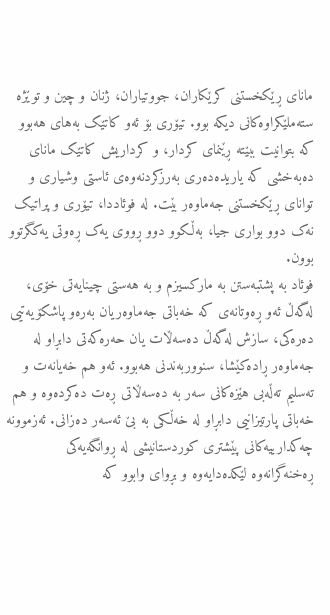مانای ڕێکخستنی کرێکاران، جووتیاران، ژنان و چین و توێژە ستەملێکراوەکانی دیکە بوو. تیۆری بۆ ئەو کاتێک بەهای هەبوو کە بتوانیت ببێتە ڕێنمای کردار، و کرداریش کاتێک مانای دەبەخشی کە یاریدەدەری بەرزکردنەوەی ئاستی وشیاری و توانای ڕێکخستنی جەماوەر بێت. لە فوئاددا، تیۆری و پراتیک نەک دوو بواری جیا، بەڵکوو دوو ڕووی یەک ڕەوتی یەکگرتوو بوون.
فوئاد بە پشتبەستن بە مارکسیزم و بە هەستی چینایەتی خۆی، لەگەڵ ئەو ڕەوتانەی کە خەباتی جەماوەریان بەرەو پاشکۆیەتیی دەرەکی، سازش لەگەڵ دەسەڵات یان حەرەکەتی دابڕاو لە جەماوەر ڕادەکێشا، سنووربەندنی هەبوو. ئەو هم خەیانەت و تەسلیم تەڵەبی هێزەکانی سەر بە دەسەڵاتی ڕەت دەکردەوە و هم خەباتی پارتیزانیی دابڕاو لە خەڵکی بە بێ ئەسەر دەزانی. ئەزموونە چەکدارییەکانی پێشتری کوردستانیشی لە ڕوانگەیەکی ڕەخنەگرانەوە لێکدەدایەوە و بڕوای وابوو کە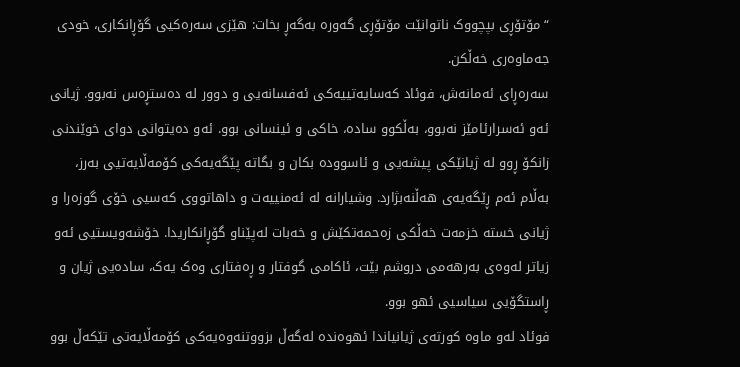“مۆتۆڕی بپچووک ناتوانێت مۆتۆڕی گەورە بەگەڕ بخات: هێزی سەرەکیی گۆڕانکاری، خودی جەماوەری خەڵکن.
سەرەڕای ئەمانەش، فوئاد کەسایەتییەکی ئەفسانەیی و دوور لە دەستڕەس نەبوو. ژیانی ئەو ئەسرارئامێز نەبوو، بەڵکوو سادە، خاکی و ئینسانی بوو. ئەو دەیتوانی دوای خوێندنی زانکۆ ڕوو لە ژیانێکی پیشەیی و ئاسوودە بکان و بگاتە پێگەیەکی کۆمەڵایەتیی بەرز، بەڵام ئەم ڕێگەیەی هەڵنەبژارد. وشیارانە لە ئەمنییەت و داهاتووی کەسیی خۆی گوزەرا و ژیانی خستە خزمەت خەڵکی زەحمەتکێش و خەبات لەپێناو گۆڕانکاریدا. خۆشەویستیی ئەو زیاتر لەوەی بەرهەمی دروشم بێت، ئاکامی گوفتار و ڕەفتاری وەک یەک، سادەیی ژیان و ڕاستگۆیی سیاسیی ئهو بوو.
فوئاد لەو ماوە کورتەی ژیانیاندا ئهوەندە لەگەڵ بزووتنەوەیەکی کۆمەڵایەتی تێکەڵ بوو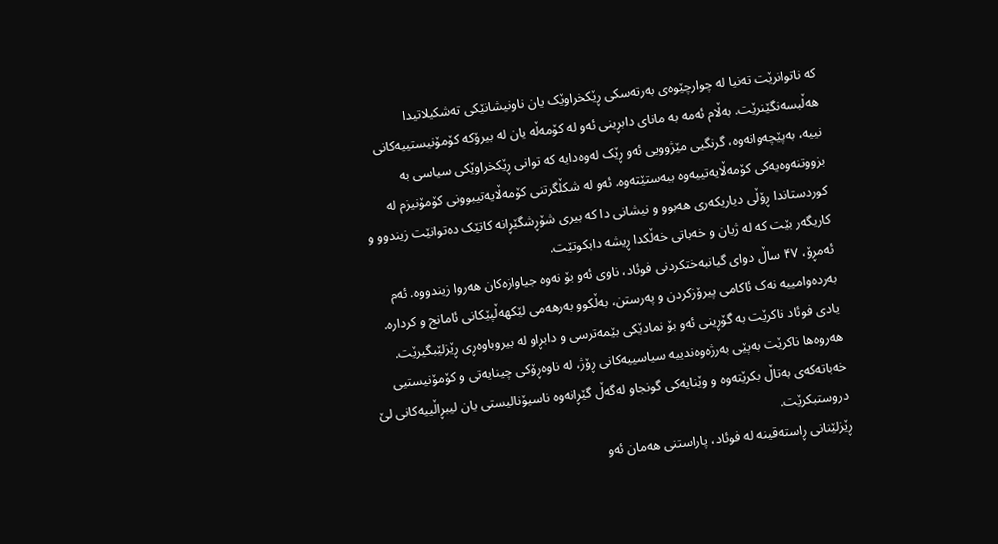کە ناتوانرێت تەنیا لە چوارچێوەی بەرتەسکی ڕێکخراوێک یان ناونیشانێکی تەشکیلاتیدا هەڵبسەنگێنرێت. بەڵام ئەمە بە مانای دابڕینی ئەو لە کۆمەڵە یان لە بیرۆکە کۆمۆنیستییەکانی نییە، بەپێچەوانەوە، گرنگیی مێژوویی ئەو ڕێک لەوەدایە کە توانی ڕێکخراوێکی سیاسی بە بزووتنەوەیەکی کۆمەڵایەتییەوە ببەستێتەوە. ئەو لە شکڵگرتنی کۆمەڵایەتیبوونی کۆمۆنیزم لە کوردستاندا ڕۆڵی دیاریکەری هەبوو و نیشانی دا کە بیری شۆڕشگێڕانە کاتێک دەتوانێت زیندوو و کاریگەر بێت کە لە ژیان و خەباتی خەڵکدا ڕیشە دابکوتێت.
ئەمڕۆ، ۴۷ ساڵ دوای گیانبەختکردنی فوئاد، ناوی ئەو بۆ نەوە جیاوازەکان هەروا زیندووە. ئەم بەردەوامییە نەک ئاکامی پیرۆزکردن و پەرستن، بەڵکوو بەرهەمی لێکهەڵپێکانی ئامانج و کرداره. یادی فوئاد ناکرێت بە گۆڕینی ئەو بۆ نمادێکی بێمەترسی و دابڕاو لە بیروباوەڕی ڕێزلێبگیرێت. هەروەها ناکرێت بەپێی بەرژەوەندییە سیاسییەکانی ڕۆژ، لە ناوەڕۆکی چینایەتی و کۆمۆنیستیی خەباتەکەی بەتاڵ بکرێتەوە و وێنایەکی گونجاو لەگەڵ گێڕانەوە ناسیۆنالیستی یان لیبڕاڵییەکانی لێ دروستبکرێت.
ڕێزلێنانی ڕاستەقینە لە فوئاد، پاراستنی هەمان ئەو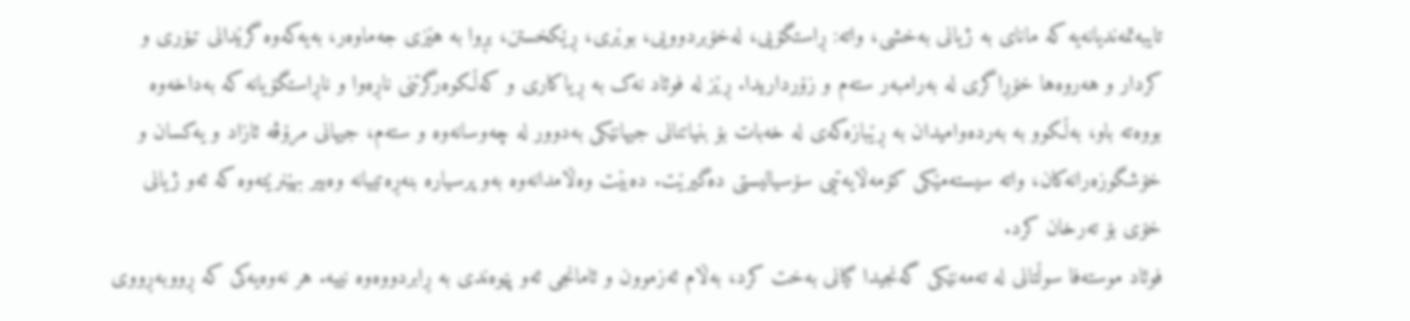تایبەتمەندیانەیە کە مانای بە ژیانی بەخشی، واتە: ڕاستگۆیی، لەخۆبردوویی، بوێری، ڕێکخستن، بڕوا بە هێزی جەماوەر، بەیەکەوە گرێدانی تیۆری و کردار و هەروەها خۆڕاگری لە بەرامبەر ستەم و زۆرداریدا. ڕێز لە فوئاد نەک بە ڕیاکاری و کەڵکوەرگرتنی ناڕەوا و ناڕاستگۆیانە کە بەداخەوە بووەتە باو، بەڵکوو بە بەردەوامیدان بە ڕێبازەکەی لە خەبات بۆ بنیاتنانی جیهانێکی بەدوور لە چەوسانەوە و ستەم، جیهانی مرۆڤە ئازاد و یەکسان و خۆشگوزەرانەکان، واتە سیستەمێکی کۆمەڵایەتیی سۆسیالیستی دەگیرێت. دەبێت وەڵامدانەوە بەو پرسیارە بنەڕەتییانە وەبیر بهێنرێتەوە کە ئەو ژیانی خۆی بۆ تەرخان کرد.
فوئاد موستەفا سوڵتانی لە تەمەنێکی گەنجیدا گیانی بەخت کرد، بەڵام ئەزموون و ئامانجی ئەو پێوەندی بە ڕابردووەوە نییە. هر نەوەیەکی کە ڕووبەڕووی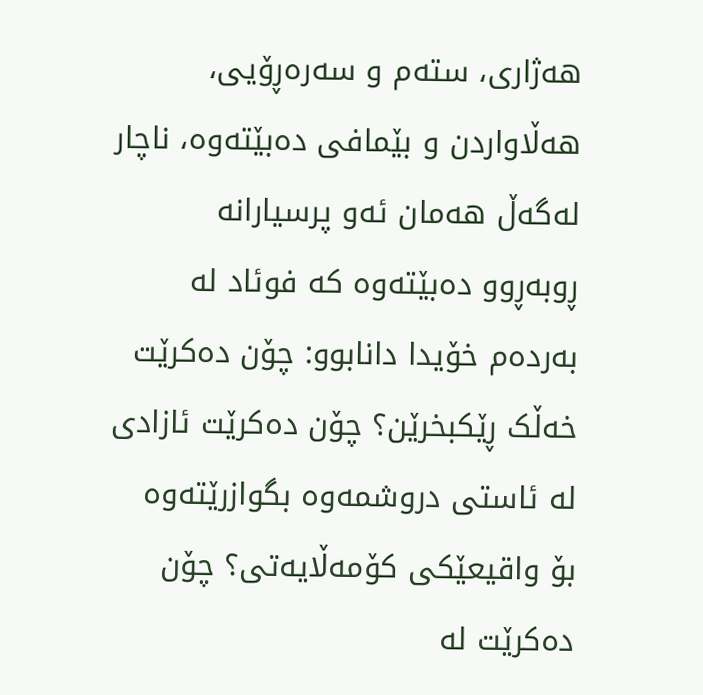هەژاری، ستەم و سەرەڕۆیی، هەڵاواردن و بێمافی دەبێتەوە، ناچار لەگەڵ هەمان ئەو پرسیارانە ڕوبەڕوو دەبێتەوە کە فوئاد لە بەردەم خۆیدا دانابوو: چۆن دەکرێت خەڵک ڕێکبخرێن؟ چۆن دەکرێت ئازادی لە ئاستی دروشمەوە بگوازرێتەوە بۆ واقیعێکی کۆمەڵایەتی؟ چۆن دەکرێت لە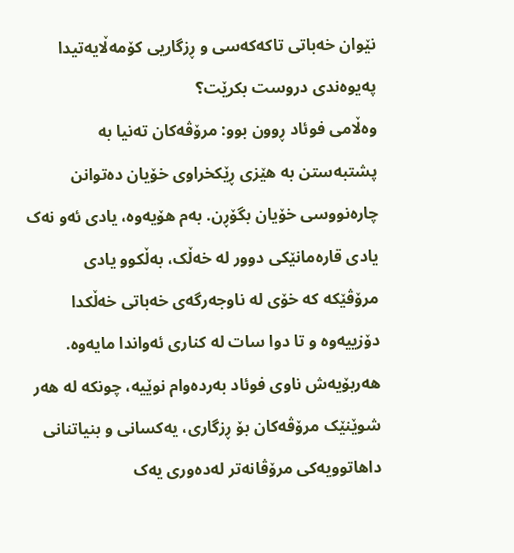نێوان خەباتی تاکەکەسی و ڕزگاریی کۆمەڵایەتیدا پەیوەندی دروست بکرێت؟
وەڵامی فوئاد ڕوون بوو: مرۆڤەکان تەنیا بە پشتبەستن بە هێزی ڕێکخراوی خۆیان دەتوانن چارەنووسی خۆیان بگۆڕن. بەم هۆیەوە، یادی ئەو نەک یادی قارەمانێکی دوور لە خەڵک، بەڵکوو یادی مرۆڤێکە کە خۆی لە ناوجەرگەی خەباتی خەڵکدا دۆزییەوە و تا دوا سات لە کناری ئەواندا مایەوە. هەربۆیەش ناوی فوئاد بەردەوام نوێیە، چونکە لە هەر شوێنێک مرۆڤەکان بۆ ڕزگاری، یەکسانی و بنیاتنانی داهاتوویەکی مرۆڤانەتر لەدەوری یەک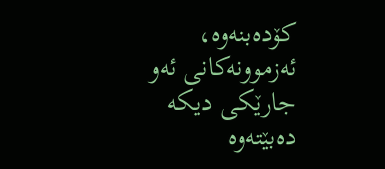کۆدەبنەوە، ئەزموونەکانی ئەو جارێکی دیکە دەبێتەوە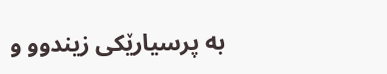بە پرسیارێکی زیندوو و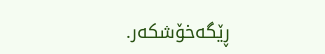ڕێگەخۆشکەر.